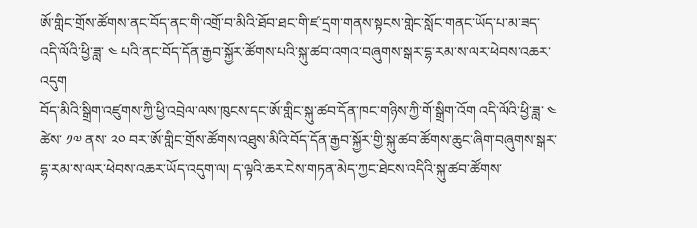ཨོ་གླིང་གྲོས་ཚོགས་ནང་བོད་ནང་གི་འགྲོ་བ་མིའི་ཐོབ་ཐང་གི་ཛ་དྲག་གནས་སྟངས་གླེང་སློང་གནང་ཡོད་པ་མ་ཟད་འདི་ལོའི་ཕྱི་ཟླ་ ༤ པའི་ནང་བོད་དོན་རྒྱབ་སྐྱོར་ཚོགས་པའི་སྐུ་ཚབ་འགའ་བཞུགས་སྒར་དྷ་རམ་ས་ལར་ཕེབས་འཆར་འདུག
བོད་མིའི་སྒྲིག་འཛུགས་ཀྱི་ཕྱི་འབྲེལ་ལས་ཁུངས་དང་ཨོ་གླིང་སྐུ་ཚབ་དོན་ཁང་གཉིས་ཀྱི་གོ་སྒྲིག་འོག འདི་ལོའི་ཕྱི་ཟླ་ ༤ ཚེས་ ༡༧ ནས་ ༢༠ བར་ཨོ་གླིང་གྲོས་ཚོགས་འཐུས་མིའི་བོད་དོན་རྒྱབ་སྐྱོར་གྱི་སྐུ་ཚབ་ཚོགས་ཆུང་ཞིག་བཞུགས་སྒར་དྷ་རམ་ས་ལར་ཕེབས་འཆར་ཡོད་འདུག་ལ། ད་ལྟའི་ཆར་ངེས་གཏན་མེད་ཀྱང་ཐེངས་འདིའི་སྐུ་ཚབ་ཚོགས་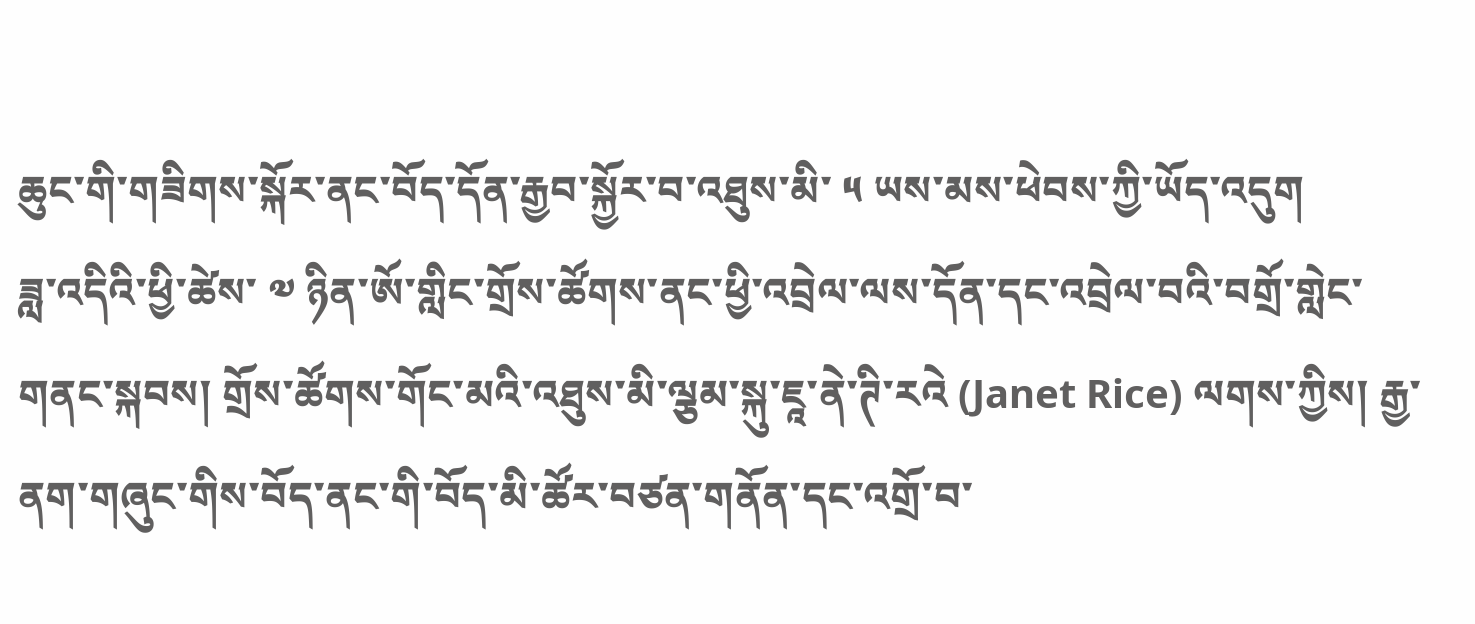ཆུང་གི་གཟིགས་སྐོར་ནང་བོད་དོན་རྒྱབ་སྐྱོར་བ་འཐུས་མི་ ༥ ཡས་མས་ཕེབས་ཀྱི་ཡོད་འདུག
ཟླ་འདིའི་ཕྱི་ཚེས་ ༧ ཉིན་ཨོ་གླིང་གྲོས་ཚོགས་ནང་ཕྱི་འབྲེལ་ལས་དོན་དང་འབྲེལ་བའི་བགྲོ་གླེང་གནང་སྐབས། གྲོས་ཚོགས་གོང་མའི་འཐུས་མི་ལྕམ་སྐུ་ཇཱ་ནེ་ཊི་རའེ (Janet Rice) ལགས་ཀྱིས། རྒྱ་ནག་གཞུང་གིས་བོད་ནང་གི་བོད་མི་ཚོར་བཙན་གནོན་དང་འགྲོ་བ་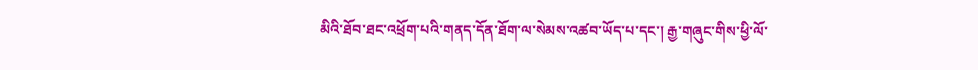མིའི་ཐོབ་ཐང་འཕྲོག་པའི་གནད་དོན་ཐོག་ལ་སེམས་འཚབ་ཡོད་པ་དང་། རྒྱ་གཞུང་གིས་ཕྱི་ལོ་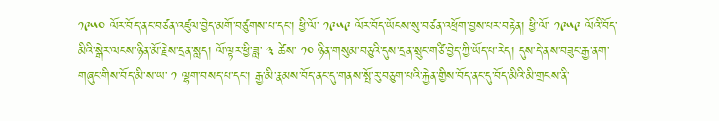༡༩༥༠ ལོར་བོད་ནང་བཙན་འཛུལ་བྱེད་མགོ་བཙུགས་པ་དང་། ཕྱི་ལོ་ ༡༩༥༩ ལོར་བོད་ཡོངས་སུ་བཙན་འཕྲོག་བྱས་པར་བརྟེན། ཕྱི་ལོ་ ༡༩༥༩ ལོའི་བོད་མིའི་སྒེར་ལངས་ཉིན་མོ་རྗེས་དྲན་སླད། ལོ་ལྟར་ཕྱི་ཟླ་ ༣ ཚེས་ ༡༠ ཉིན་གསུམ་བཅུའི་དུས་དྲན་སྲུང་གཙི་བྱེད་ཀྱི་ཡོད་པ་རེད། དུས་དེ་ནས་བཟུང་རྒྱ་ནག་གཞུང་གིས་བོད་མི་ས་ཡ་ ༡ ལྷག་བསད་པ་དང་། རྒྱ་མི་རྣམས་བོད་ནང་དུ་གནས་སྤོ་རུ་བཅུག་པའི་རྐྱེན་གྱིས་བོད་ནང་དུ་བོད་མིའི་མི་གྲངས་ནི་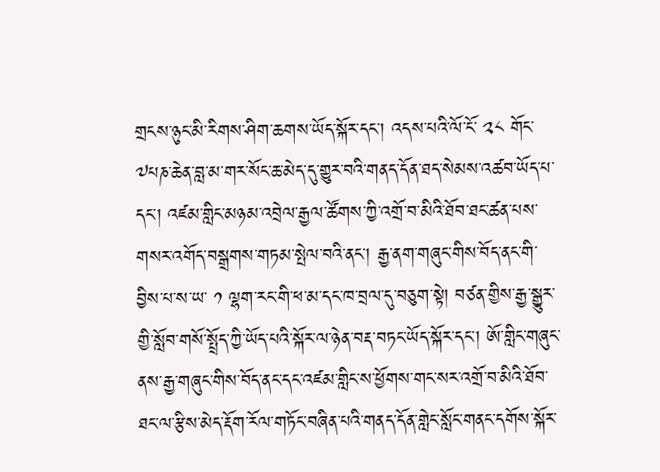གྲངས་ཉུང་མི་རིགས་ཤིག་ཆགས་ཡོད་སྐོར་དང་། འདས་པའི་ལོ་ངོ་ ༢༨ གོང་༧པཎ་ཆེན་བླ་མ་གར་སོང་ཆ་མེད་དུ་གྱུར་བའི་གནད་དོན་ཐད་སེམས་འཚབ་ཡོད་པ་དང་། འཛམ་གླིང་མཉམ་འབྲེལ་རྒྱལ་ཚོགས་ཀྱི་འགྲོ་བ་མིའི་ཐོབ་ཐང་ཚན་པས་གསར་འགོད་བསྒྲགས་གཏམ་སྤེལ་བའི་ནང་། རྒྱ་ནག་གཞུང་གིས་བོད་ནང་གི་བྱིས་པ་ས་ཡ་ ༡ ལྷག་རང་གི་ཕ་མ་དང་ཁ་བྲལ་དུ་བཅུག་སྟེ། བཙན་གྱིས་རྒྱ་སྒྱུར་གྱི་སློབ་གསོ་སྤྲོད་ཀྱི་ཡོད་པའི་སྐོར་ལ་ཉེན་བརྡ་བཏང་ཡོད་སྐོར་དང་། ཨོ་གླིང་གཞུང་ནས་རྒྱ་གཞུང་གིས་བོད་ནང་དང་འཛམ་གླིང་ས་ཕྱོགས་གང་སར་འགྲོ་བ་མིའི་ཐོབ་ཐང་ལ་རྩིས་མེད་རྡོག་རོལ་གཏོང་བཞིན་པའི་གནད་དོན་གླེང་སློང་གནང་དགོས་སྐོར་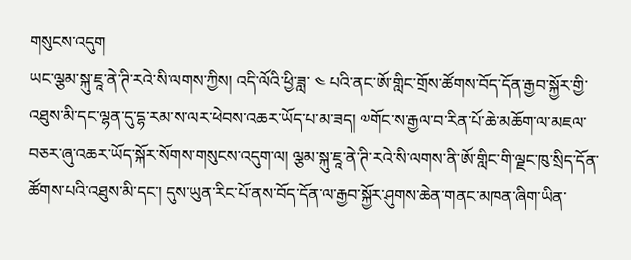གསུངས་འདུག
ཡང་ལྕམ་སྐུ་ཇཱ་ནེ་ཊི་རའེ་སི་ལགས་ཀྱིས། འདི་ལོའི་ཕྱི་ཟླ་ ༤ པའི་ནང་ཨོ་གླིང་གྲོས་ཚོགས་བོད་དོན་རྒྱབ་སྐྱོར་གྱི་འཐུས་མི་དང་ལྷན་དུ་དྷ་རམ་ས་ལར་ཕེབས་འཆར་ཡོད་པ་མ་ཟད། ༧གོང་ས་རྒྱལ་བ་རིན་པོ་ཆེ་མཆོག་ལ་མཇལ་བཅར་ཞུ་འཆར་ཡོད་སྐོར་སོགས་གསུངས་འདུག་ལ། ལྕམ་སྐུ་ཇཱ་ནེ་ཊི་རའེ་སི་ལགས་ནི་ཨོ་གླིང་གི་ལྗང་ཁུ་སྲིད་དོན་ཚོགས་པའི་འཐུས་མི་དང་། དུས་ཡུན་རིང་པོ་ནས་བོད་དོན་ལ་རྒྱབ་སྐྱོར་ཤུགས་ཆེན་གནང་མཁན་ཞིག་ཡིན་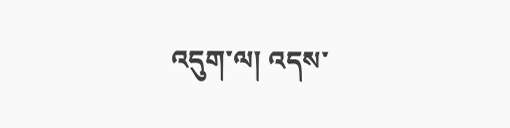འདུག་ལ། འདས་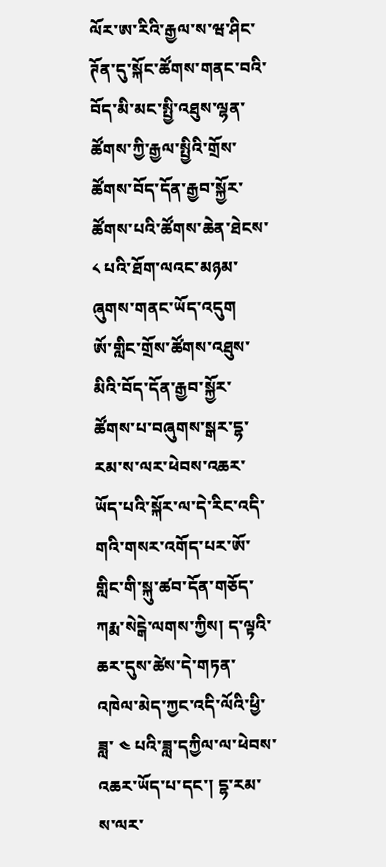ལོར་ཨ་རིའི་རྒྱལ་ས་ཝ་ཤིང་ཊོན་དུ་སྐོང་ཚོགས་གནང་བའི་བོད་མི་མང་སྤྱི་འཐུས་ལྷན་ཚོགས་ཀྱི་རྒྱལ་སྤྱིའི་གྲོས་ཚོགས་བོད་དོན་རྒྱབ་སྐྱོར་ཚོགས་པའི་ཚོགས་ཆེན་ཐེངས་ ༨ པའི་ཐོག་ལའང་མཉམ་ཞུགས་གནང་ཡོད་འདུག
ཨོ་གླིང་གྲོས་ཚོགས་འཐུས་མིའི་བོད་དོན་རྒྱབ་སྐྱོར་ཚོགས་པ་བཞུགས་སྒར་དྷ་རམ་ས་ལར་ཕེབས་འཆར་ཡོད་པའི་སྐོར་ལ་དེ་རིང་འདི་གའི་གསར་འགོད་པར་ཨོ་གླིང་གི་སྐུ་ཚབ་དོན་གཅོད་ཀརྨ་སེངྒེ་ལགས་ཀྱིས། ད་ལྟའི་ཆར་དུས་ཚེས་དེ་གཏན་འཁེལ་མེད་ཀྱང་འདི་ལོའི་ཕྱི་ཟླ་ ༤ པའི་ཟླ་དཀྱིལ་ལ་ཕེབས་འཆར་ཡོད་པ་དང་། དྷ་རམ་ས་ལར་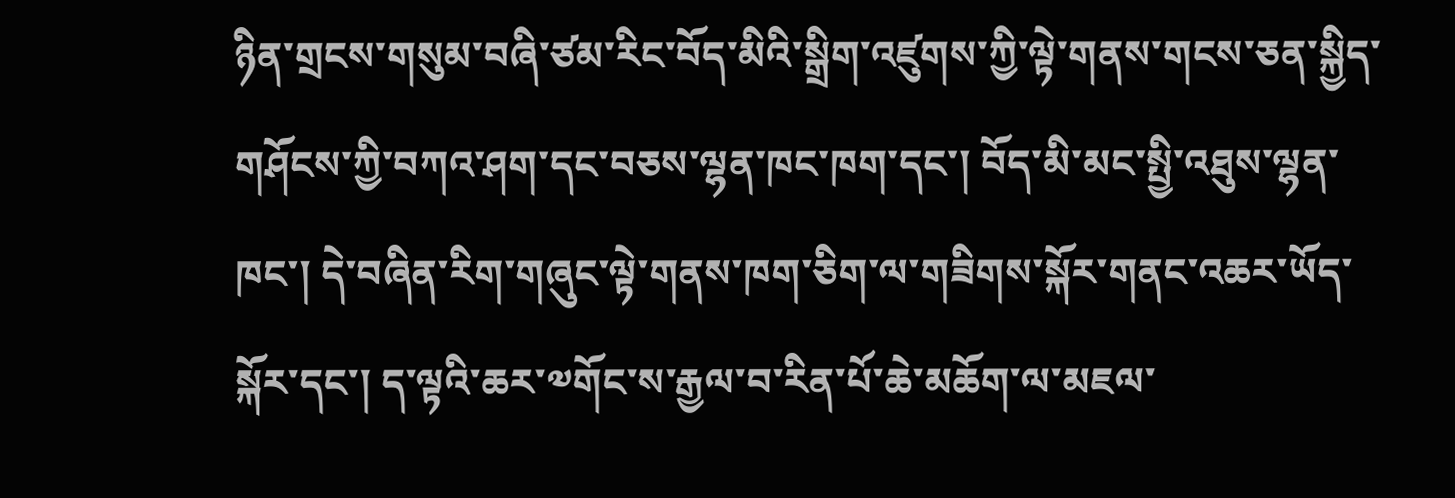ཉིན་གྲངས་གསུམ་བཞི་ཙམ་རིང་བོད་མིའི་སྒྲིག་འཛུགས་ཀྱི་ལྟེ་གནས་གངས་ཅན་སྐྱིད་གཤོངས་ཀྱི་བཀའ་ཤག་དང་བཅས་ལྷན་ཁང་ཁག་དང་། བོད་མི་མང་སྤྱི་འཐུས་ལྷན་ཁང་། དེ་བཞིན་རིག་གཞུང་ལྟེ་གནས་ཁག་ཅིག་ལ་གཟིགས་སྐོར་གནང་འཆར་ཡོད་སྐོར་དང་། ད་ལྟའི་ཆར་༧གོང་ས་རྒྱལ་བ་རིན་པོ་ཆེ་མཆོག་ལ་མཇལ་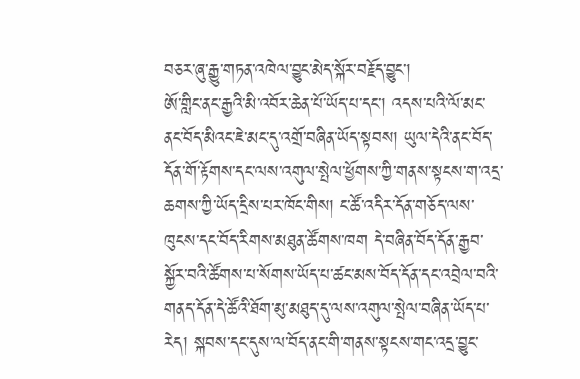བཅར་ཞུ་རྒྱུ་གཏན་འཁེལ་བྱུང་མེད་སྐོར་བརྗོད་བྱུང་།
ཨོ་གླིང་ནང་རྒྱའི་མི་འབོར་ཆེན་པོ་ཡོད་པ་དང་། འདས་པའི་ལོ་མང་ནང་བོད་མིའང་ཇེ་མང་དུ་འགྲོ་བཞིན་ཡོད་སྟབས། ཡུལ་དེའི་ནང་བོད་དོན་གོ་རྟོགས་དང་ལས་འགུལ་སྤེལ་ཕྱོགས་ཀྱི་གནས་སྟངས་ག་འདྲ་ཆགས་ཀྱི་ཡོད་དྲིས་པར་ཁོང་གིས། ང་ཚོ་འདིར་དོན་གཅོད་ལས་ཁུངས་དང་བོད་རིགས་མཐུན་ཚོགས་ཁག དེ་བཞིན་བོད་དོན་རྒྱབ་སྐྱོར་བའི་ཚོགས་པ་སོགས་ཡོད་པ་ཚང་མས་བོད་དོན་དང་འབྲེལ་བའི་གནད་དོན་དེ་ཚོའི་ཐོག་མུ་མཐུད་དུ་ལས་འགུལ་སྤེལ་བཞིན་ཡོད་པ་རེད། སྐབས་དང་དུས་ལ་བོད་ནང་གི་གནས་སྟངས་གང་འདྲ་བྱུང་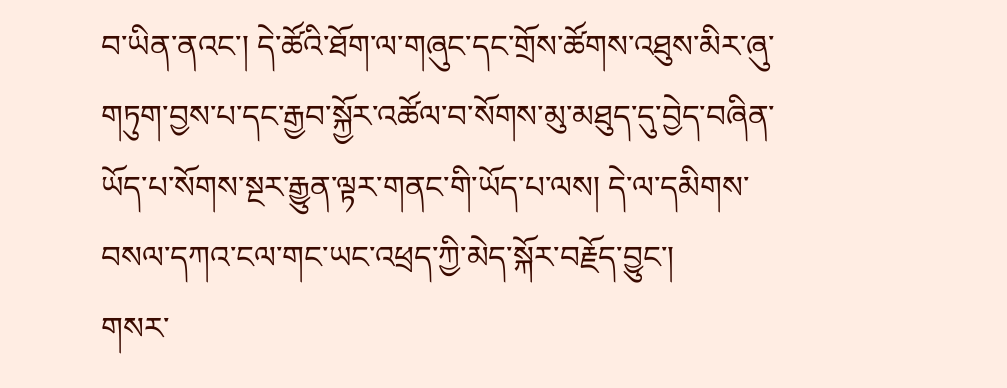བ་ཡིན་ནའང་། དེ་ཚོའི་ཐོག་ལ་གཞུང་དང་གྲོས་ཚོགས་འཐུས་མིར་ཞུ་གཏུག་བྱས་པ་དང་རྒྱབ་སྐྱོར་འཚོལ་བ་སོགས་མུ་མཐུད་དུ་བྱེད་བཞིན་ཡོད་པ་སོགས་སྔར་རྒྱུན་ལྟར་གནང་གི་ཡོད་པ་ལས། དེ་ལ་དམིགས་བསལ་དཀའ་ངལ་གང་ཡང་འཕྲད་ཀྱི་མེད་སྐོར་བརྗོད་བྱུང་།
གསར་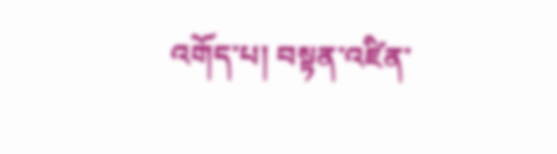འགོད་པ། བསྟན་འཛིན་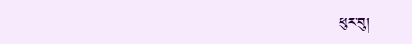ཕུར་བུ།